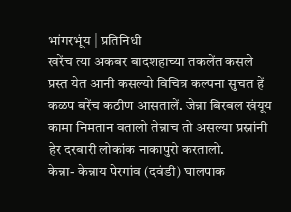भांगरभूंय | प्रतिनिधी
खरेंच त्या अकबर बादशहाच्या तकलेंत कसले प्रस्त येत आनी कसल्यो विचित्र कल्पना सुचत हें कळप बरेंच कठीण आसतालें. जेन्ना बिरबल खंयूय कामा निमतान वतालो तेन्नाच तो असल्या प्रस्नांनी हेर दरबारी लोकांक नाकापुरो करतालो.
केन्ना- केन्नाय पेरगांव (दवंडी) घालपाक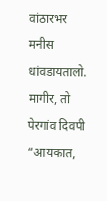वांठारभर मनीस धांवडायतालो. मागीर, तो पेरगांव दिवपी “आयकात,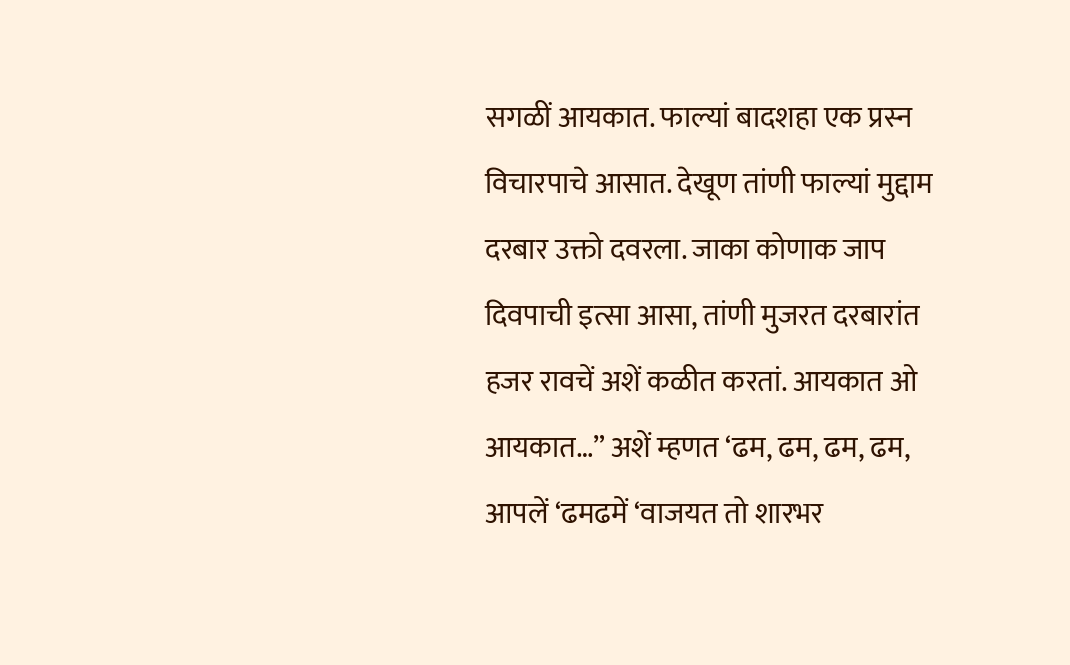सगळीं आयकात. फाल्यां बादशहा एक प्रस्न विचारपाचे आसात. देखूण तांणी फाल्यां मुद्दाम दरबार उक्तो दवरला. जाका कोणाक जाप दिवपाची इत्सा आसा, तांणी मुजरत दरबारांत हजर रावचें अशें कळीत करतां. आयकात ओ आयकात…” अशें म्हणत ‘ढम, ढम, ढम, ढम, आपलें ‘ढमढमें ‘वाजयत तो शारभर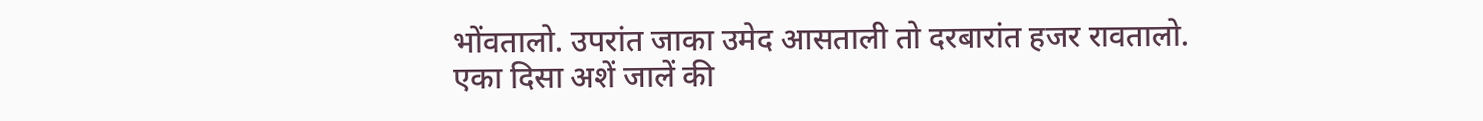भोंवतालो. उपरांत जाका उमेद आसताली तो दरबारांत हजर रावतालो.
एका दिसा अशें जालें की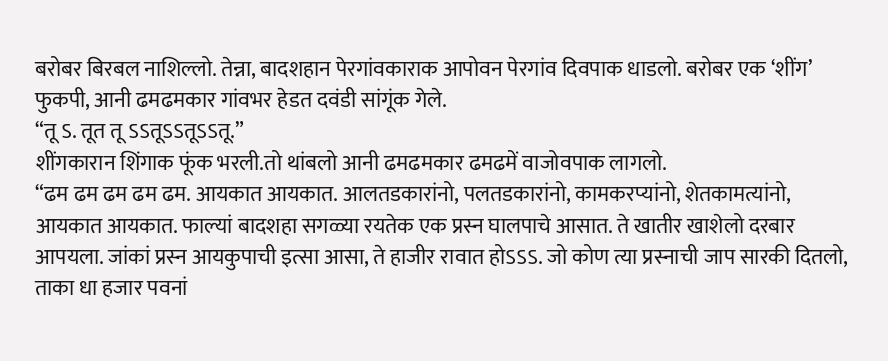बरोबर बिरबल नाशिल्लो. तेन्ना, बादशहान पेरगांवकाराक आपोवन पेरगांव दिवपाक धाडलो. बरोबर एक ‘शींग’ फुकपी, आनी ढमढमकार गांवभर हेडत दवंडी सांगूंक गेले.
“तू ऽ. तूत तू ऽऽतूऽऽतूऽऽतू.”
शींगकारान शिंगाक फूंक भरली.तो थांबलो आनी ढमढमकार ढमढमें वाजोवपाक लागलो.
“ढम ढम ढम ढम ढम. आयकात आयकात. आलतडकारांनो, पलतडकारांनो, कामकरप्यांनो, शेतकामत्यांनो, आयकात आयकात. फाल्यां बादशहा सगळ्या रयतेक एक प्रस्न घालपाचे आसात. ते खातीर खाशेलो दरबार आपयला. जांकां प्रस्न आयकुपाची इत्सा आसा, ते हाजीर रावात होऽऽऽ. जो कोण त्या प्रस्नाची जाप सारकी दितलो, ताका धा हजार पवनां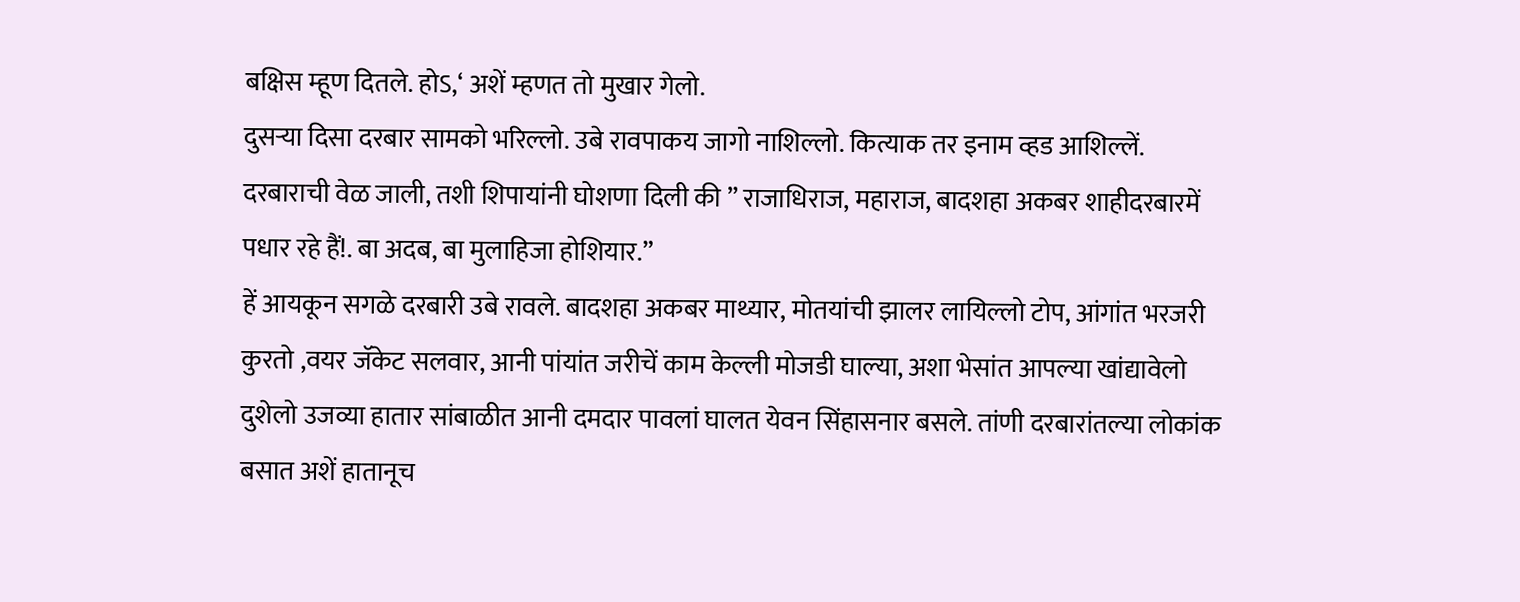बक्षिस म्हूण दितले. होऽ,‘ अशें म्हणत तो मुखार गेलो.
दुसऱ्या दिसा दरबार सामको भरिल्लो. उबे रावपाकय जागो नाशिल्लो. कित्याक तर इनाम व्हड आशिल्लें.
दरबाराची वेळ जाली, तशी शिपायांनी घोशणा दिली की ” राजाधिराज, महाराज, बादशहा अकबर शाहीदरबारमें पधार रहे हैं!. बा अदब, बा मुलाहिजा होशियार.”
हें आयकून सगळे दरबारी उबे रावले. बादशहा अकबर माथ्यार, मोतयांची झालर लायिल्लो टोप, आंगांत भरजरी कुरतो ,वयर जॅकेट सलवार, आनी पांयांत जरीचें काम केल्ली मोजडी घाल्या, अशा भेसांत आपल्या खांद्यावेलो दुशेलो उजव्या हातार सांबाळीत आनी दमदार पावलां घालत येवन सिंहासनार बसले. तांणी दरबारांतल्या लोकांक बसात अशें हातानूच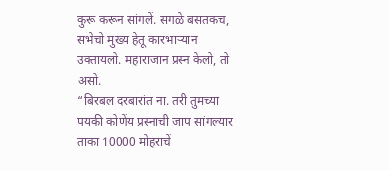कुरू करून सांगलें. सगळे बसतकच, सभेचो मुख्य हेतू कारभाऱ्यान उक्तायलो. महाराजान प्रस्न केलो, तो असो.
“बिरबल दरबारांत ना. तरी तुमच्या पयकी कोणेंय प्रस्नाची जाप सांगल्यार ताका 10000 मोहराचें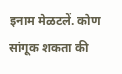इनाम मेळटलें. कोण सांगूक शकता की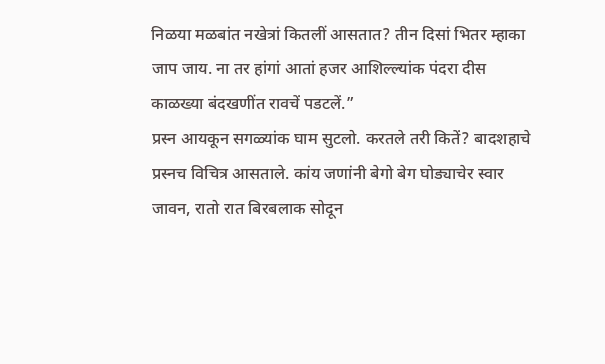निळया मळबांत नखेत्रां कितलीं आसतात? तीन दिसां भितर म्हाका जाप जाय. ना तर हांगां आतां हजर आशिल्ल्यांक पंदरा दीस काळख्या बंदखणींत रावचें पडटलें.”
प्रस्न आयकून सगळ्यांक घाम सुटलो. करतले तरी कितें? बादशहाचे प्रस्नच विचित्र आसताले. कांय जणांनी बेगो बेग घोड्याचेर स्वार जावन, रातो रात बिरबलाक सोदून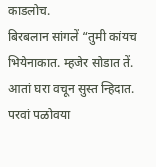काडलोच.
बिरबलान सांगलें “तुमी कांयच भियेनाकात. म्हजेर सोडात तें. आतां घरा वचून सुस्त न्हिदात. परवां पळोवया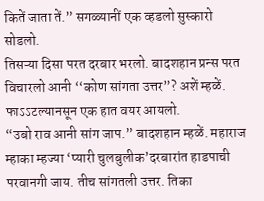कितें जाता तें.” सगळ्यानीं एक व्हडलो सुस्कारो सोडलो.
तिसऱ्या दिसा परत दरबार भरलो. बादशहान प्रन्स परत विचारलो आनी ‘‘कोण सांगता उत्तर”? अशें म्हळें. फाऽऽटल्यानसून एक हात वयर आयलो.
“उबो राव आनी सांग जाप.” बादशहान म्हळें. महाराज म्हाका म्हज्या ‘प्यारी चुलबुलीक’दरबारांत हाडपाची परवानगी जाय. तीच सांगतली उत्तर. तिका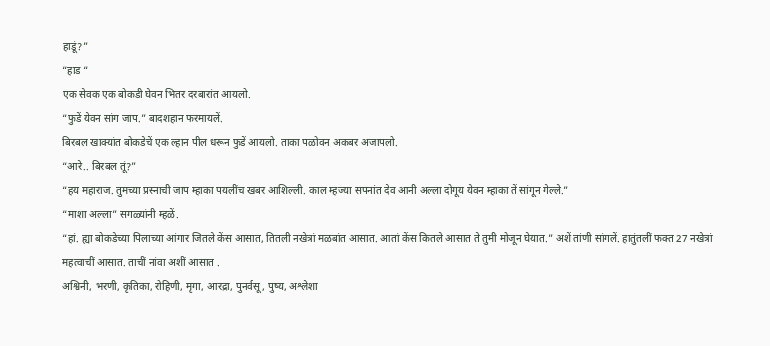हाडूं?”
“हाड “
एक सेवक एक बोकडी घेवन भितर दरबारांत आयलो.
“फुडें येवन सांग जाप.” बादशहान फरमायलें.
बिरबल खाक्यांत बोकडेचें एक ल्हान पील धरून फुडें आयलो. ताका पळोवन अकबर अजापलो.
“आरे.. बिरबल तूं?”
“हय महाराज. तुमच्या प्रस्नाची जाप म्हाका पयलींच खबर आशिल्ली. काल म्हज्या सपनांत देव आनी अल्ला दोगूय येवन म्हाका तें सांगून गेल्ले.”
“माशा अल्ला” सगळ्यांनी म्हळें.
“हां. ह्या बोकडेच्या पिलाच्या आंगार जितले केंस आसात, तितली नखेत्रां मळबांत आसात. आतां केंस कितले आसात ते तुमी मोजून घेयात.” अशें तांणी सांगलें. हातुंतलीं फक्त 27 नखेत्रां महत्वाचीं आसात. ताचीं नांवा अशीं आसात .
अश्विनी, भरणी, कृतिका, रोहिणी, मृगा, आरद्रा, पुनर्वसू, पुष्य, अश्लेशा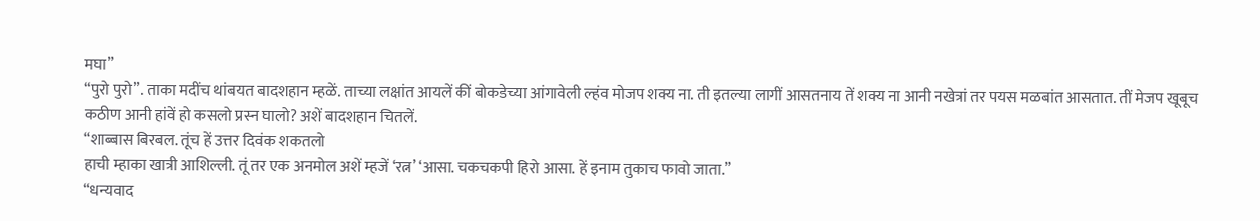मघा”
“पुरो पुरो”. ताका मदींच थांबयत बादशहान म्हळें. ताच्या लक्षांत आयलें कीं बोकडेच्या आंगावेली ल्हंव मोजप शक्य ना. ती इतल्या लागीं आसतनाय तें शक्य ना आनी नखेत्रां तर पयस मळबांत आसतात. तीं मेजप खूबूच कठीण आनी हांवें हो कसलो प्रस्न घालो? अशें बादशहान चितलें.
“शाब्बास बिरबल. तूंच हें उत्तर दिवंक शकतलो
हाची म्हाका खात्री आशिल्ली. तूं तर एक अनमोल अशें म्हजें ‘रत्न’ ‘आसा. चकचकपी हिरो आसा. हें इनाम तुकाच फावो जाता.”
“धन्यवाद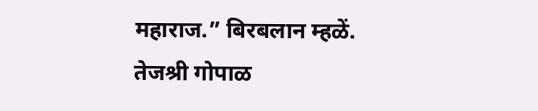महाराज.” बिरबलान म्हळें.
तेजश्री गोपाळ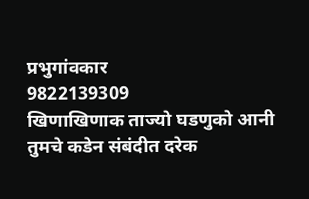प्रभुगांवकार
9822139309
खिणाखिणाक ताज्यो घडणुको आनी तुमचे कडेन संबंदीत दरेक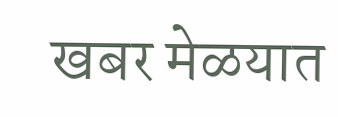खबर मेळयात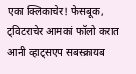एका क्लिकाचेर! फेसबूक, ट्विटराचेर आमकां फॉलो करात आनी व्हाट्सएप सबस्क्रायब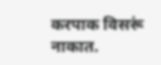करपाक विसरूं नाकात.